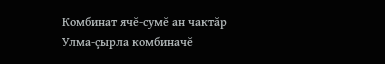Комбинат ячĕ-сумĕ ан чактăр
Улма-çырла комбиначĕ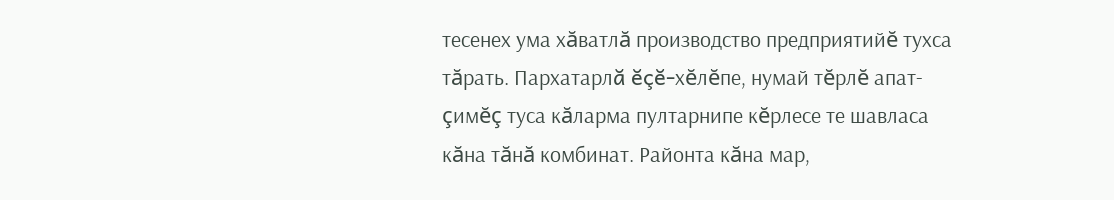тесенех ума хăватлă производство предприятийĕ тухса тăрать. Пархатарлă ĕçĕ-хĕлĕпе, нумай тĕрлĕ апат-çимĕç туса кăларма пултарнипе кĕрлесе те шавласа кăна тăнă комбинат. Районта кăна мар,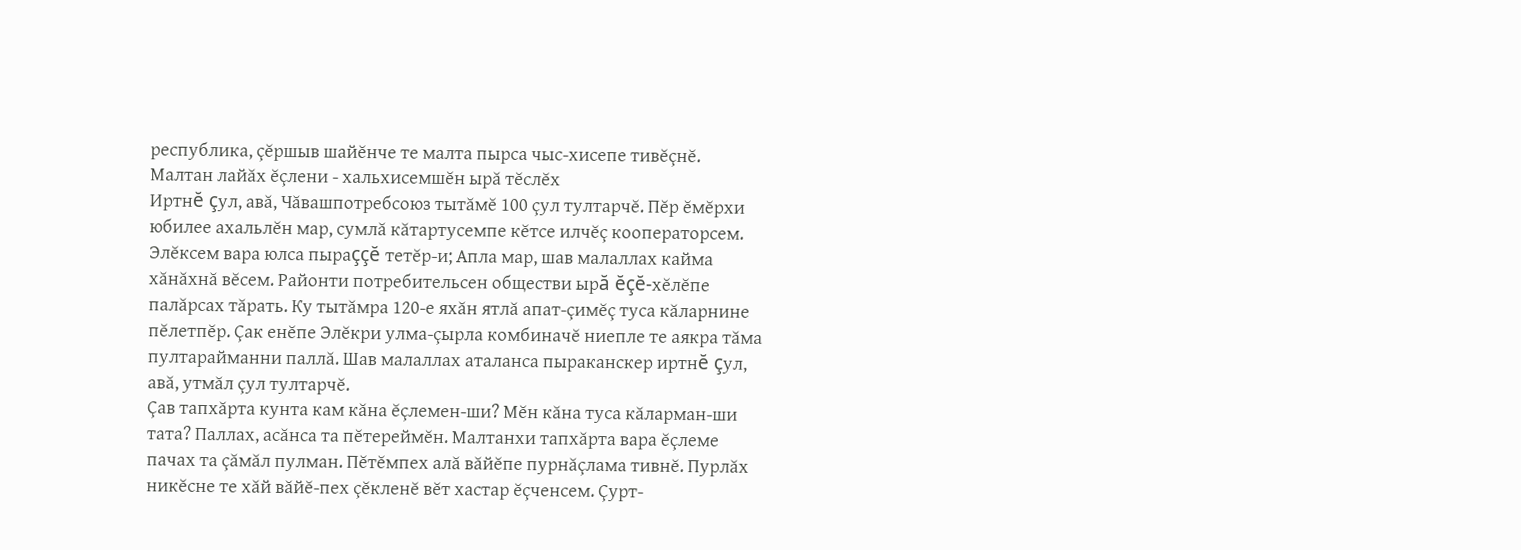республика, çĕршыв шайĕнче те малта пырса чыс-хисепе тивĕçнĕ.
Малтан лайăх ĕçлени - хальхисемшĕн ырă тĕслĕх
Иртнĕ çул, авă, Чăвашпотребсоюз тытăмĕ 100 çул тултарчĕ. Пĕр ĕмĕрхи юбилее ахальлĕн мар, сумлă кăтартусемпе кĕтсе илчĕç кооператорсем. Элĕксем вара юлса пыраççĕ тетĕр-и; Апла мар, шав малаллах кайма хăнăхнă вĕсем. Районти потребительсен обществи ырă ĕçĕ-хĕлĕпе палăрсах тăрать. Ку тытăмра 120-е яхăн ятлă апат-çимĕç туса кăларнине пĕлетпĕр. Çак енĕпе Элĕкри улма-çырла комбиначĕ ниепле те аякра тăма пултарайманни паллă. Шав малаллах аталанса пыраканскер иртнĕ çул, авă, утмăл çул тултарчĕ.
Çав тапхăрта кунта кам кăна ĕçлемен-ши? Мĕн кăна туса кăларман-ши тата? Паллах, асăнса та пĕтереймĕн. Малтанхи тапхăрта вара ĕçлеме пачах та çăмăл пулман. Пĕтĕмпех алă вăйĕпе пурнăçлама тивнĕ. Пурлăх никĕсне те хăй вăйĕ-пех çĕкленĕ вĕт хастар ĕçченсем. Çурт-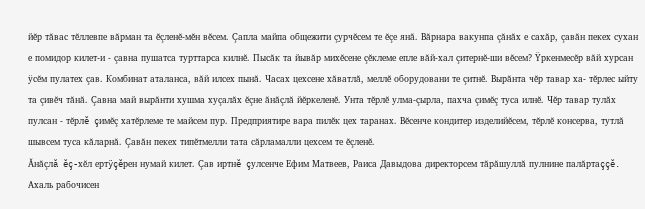йĕр тăвас тĕллевпе вăрман та ĕçленĕ-мĕн вĕсем. Çапла майпа общежити çурчĕсем те ĕçе янă. Вăрнара вакунпа çăнăх е сахăр, çавăн пекех сухан е помидор килет-и - çавна пушатса турттарса килнĕ. Пысăк та йывăр михĕсене çĕклеме епле вăй-хал çитернĕ-ши вĕсем? Ÿркенмесĕр вăй хурсан ÿсĕм пулатех çав. Комбинат аталанса, вăй илсех пынă. Часах цехсене хăватлă, меллĕ оборудовани те çитнĕ. Вырăнта чĕр тавар ха- тĕрлес ыйту та çивĕч тăнă. Çавна май вырăнти хушма хуçалăх ĕçне ăнăçлă йĕркеленĕ. Унта тĕрлĕ улма-çырла, пахча çимĕç туса илнĕ. Чĕр тавар тулăх пулсан - тĕрлĕ çимĕç хатĕрлеме те майсем пур. Предприятире вара пилĕк цех таранах. Вĕсенче кондитер изделийĕсем, тĕрлĕ консерва, тутлă шывсем туса кăларнă. Çавăн пекех типĕтмелли тата сăрламалли цехсем те ĕçленĕ.
Ăнăçлă ĕç-хĕл ертÿçĕрен нумай килет. Çав иртнĕ çулсенче Ефим Матвеев, Раиса Давыдова директорсем тăрăшуллă пулнине палăртаççĕ. Ахаль рабочисен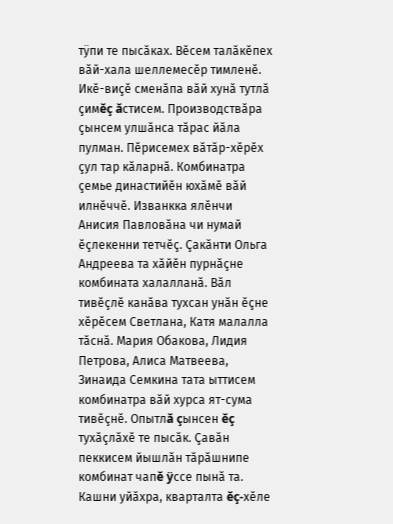тÿпи те пысăках. Вĕсем талăкĕпех вăй-хала шеллемесĕр тимленĕ. Икĕ-виçĕ сменăпа вăй хунă тутлă çимĕç ăстисем. Производствăра çынсем улшăнса тăрас йăла пулман. Пĕрисемех вăтăр-хĕрĕх çул тар кăларнă. Комбинатра çемье династийĕн юхăмĕ вăй илнĕччĕ. Изванкка ялĕнчи Анисия Павловăна чи нумай ĕçлекенни тетчĕç. Çакăнти Ольга Андреева та хăйĕн пурнăçне комбината халалланă. Вăл тивĕçлĕ канăва тухсан унăн ĕçне хĕрĕсем Светлана, Катя малалла тăснă. Мария Обакова, Лидия Петрова, Алиса Матвеева, Зинаида Семкина тата ыттисем комбинатра вăй хурса ят-сума тивĕçнĕ. Опытлă çынсен ĕç тухăçлăхĕ те пысăк. Çавăн пеккисем йышлăн тăрăшнипе комбинат чапĕ ÿссе пынă та. Кашни уйăхра, кварталта ĕç-хĕле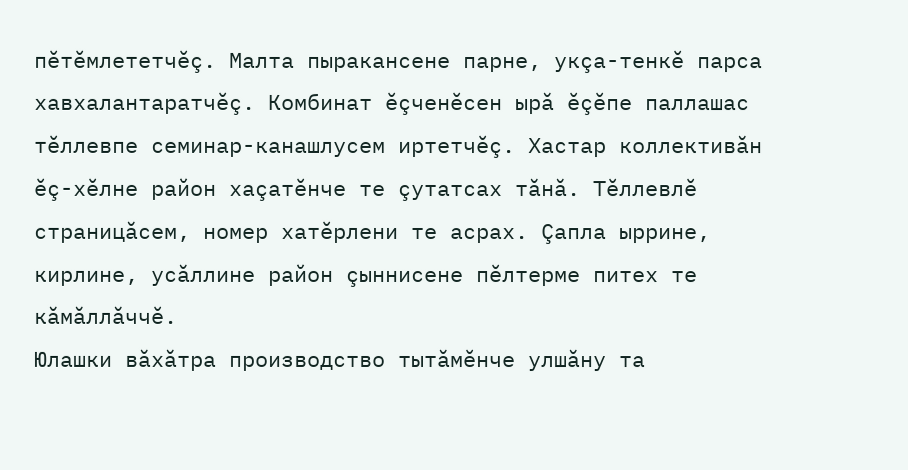пĕтĕмлететчĕç. Малта пыракансене парне, укçа-тенкĕ парса хавхалантаратчĕç. Комбинат ĕçченĕсен ырă ĕçĕпе паллашас тĕллевпе семинар-канашлусем иртетчĕç. Хастар коллективăн ĕç-хĕлне район хаçатĕнче те çутатсах тăнă. Тĕллевлĕ страницăсем, номер хатĕрлени те асрах. Çапла ыррине, кирлине, усăллине район çыннисене пĕлтерме питех те кăмăллăччĕ.
Юлашки вăхăтра производство тытăмĕнче улшăну та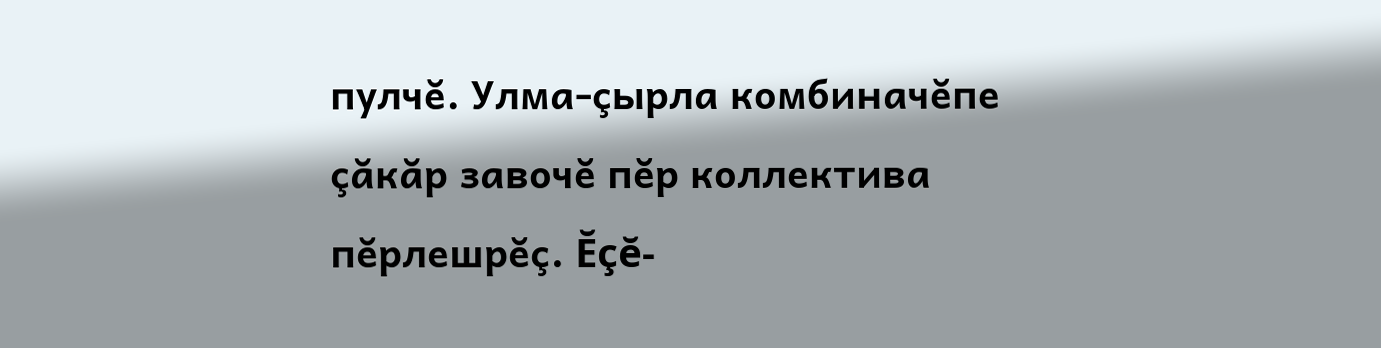пулчĕ. Улма-çырла комбиначĕпе çăкăр завочĕ пĕр коллектива пĕрлешрĕç. Ĕçĕ-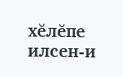хĕлĕпе илсен-и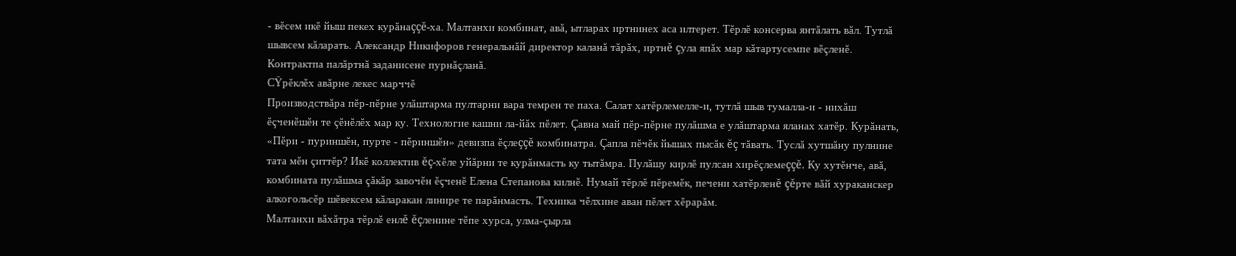- вĕсем икĕ йыш пекех курăнаççĕ-ха. Малтанхи комбинат, авă, ытларах иртнинех аса илтерет. Тĕрлĕ консерва янтăлать вăл. Тутлă шывсем кăларать. Александр Никифоров генеральнăй директор каланă тăрăх, иртнĕ çула япăх мар кăтартусемпе вĕçленĕ. Контрактпа палăртнă заданисене пурнăçланă.
СŸрĕклĕх авăрне лекес марччĕ
Производствăра пĕр-пĕрне улăштарма пултарни вара темрен те паха. Салат хатĕрлемелле-и, тутлă шыв тумалла-и - нихăш ĕçченĕшĕн те çĕнĕлĕх мар ку. Технологие кашни ла-йăх пĕлет. Çавна май пĕр-пĕрне пулăшма е улăштарма яланах хатĕр. Курăнать, «Пĕри - пуриншĕн, пурте - пĕриншĕн» девизпа ĕçлеççĕ комбинатра. Çапла пĕчĕк йышах пысăк ĕç тăвать. Туслă хутшăну пулнине тата мĕн çиттĕр? Икĕ коллектив ĕç-хĕле уйăрни те курăнмасть ку тытăмра. Пулăшу кирлĕ пулсан хирĕçлемеççĕ. Ку хутĕнче, авă, комбината пулăшма çăкăр завочĕн ĕçченĕ Елена Степанова килнĕ. Нумай тĕрлĕ пĕремĕк, печени хатĕрленĕ çĕрте вăй хураканскер алкогольсĕр шĕвексем кăларакан линире те парăнмасть. Техника чĕлхине аван пĕлет хĕрарăм.
Малтанхи вăхăтра тĕрлĕ енлĕ ĕçленине тĕпе хурса, улма-çырла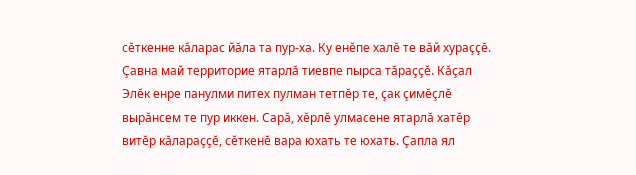сĕткенне кăларас йăла та пур-ха. Ку енĕпе халĕ те вăй хураççĕ. Çавна май территорие ятарлă тиевпе пырса тăраççĕ. Кăçал Элĕк енре панулми питех пулман тетпĕр те, çак çимĕçлĕ вырăнсем те пур иккен. Сарă, хĕрлĕ улмасене ятарлă хатĕр витĕр кăлараççĕ, сĕткенĕ вара юхать те юхать. Çапла ял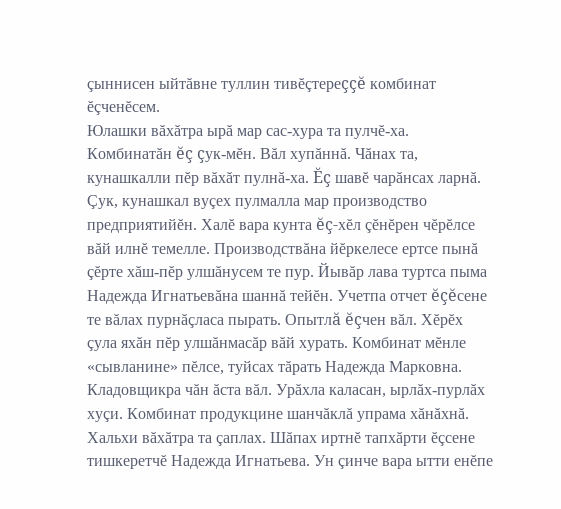çыннисен ыйтăвне туллин тивĕçтереççĕ комбинат ĕçченĕсем.
Юлашки вăхăтра ырă мар сас-хура та пулчĕ-ха. Комбинатăн ĕç çук-мĕн. Вăл хупăннă. Чăнах та, кунашкалли пĕр вăхăт пулнă-ха. Ĕç шавĕ чарăнсах ларнă. Çук, кунашкал вуçех пулмалла мар производство предприятийĕн. Халĕ вара кунта ĕç-хĕл çĕнĕрен чĕрĕлсе вăй илнĕ темелле. Производствăна йĕркелесе ертсе пынă çĕрте хăш-пĕр улшăнусем те пур. Йывăр лава туртса пыма Надежда Игнатьевăна шаннă тейĕн. Учетпа отчет ĕçĕсене те вăлах пурнăçласа пырать. Опытлă ĕçчен вăл. Хĕрĕх çула яхăн пĕр улшăнмасăр вăй хурать. Комбинат мĕнле «сывланине» пĕлсе, туйсах тăрать Надежда Марковна. Кладовщикра чăн ăста вăл. Урăхла каласан, ырлăх-пурлăх хуçи. Комбинат продукцине шанчăклă упрама хăнăхнă. Хальхи вăхăтра та çаплах. Шăпах иртнĕ тапхăрти ĕçсене тишкеретчĕ Надежда Игнатьева. Ун çинче вара ытти енĕпе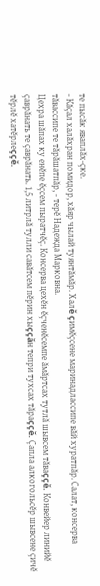те пысăк яваплăх-çке.
- Кăçал халăхран помидор, хăяр чылай туянтăмăр. Халĕ çимĕçсене маринадлассипе вăй хуратпăр. Салат, консерва тăвассипе те тăрăшатпăр, - терĕ Надежда Марковна.
Цехра шăпах ку енĕпе ĕçсем пыратчĕç. Консерва цехĕн ĕçченĕсемпе ăмăртсах тутлă шывсем тăваççĕ. Конвейер линийĕ çаврăнать те çаврăнать. 1,5 литрлă тулли савăтсем пĕрин хыççăн тепри тухсах тăраççĕ. Çапла алкогольсĕр шывсене çичĕ тĕрлĕ хатĕрлеççĕ.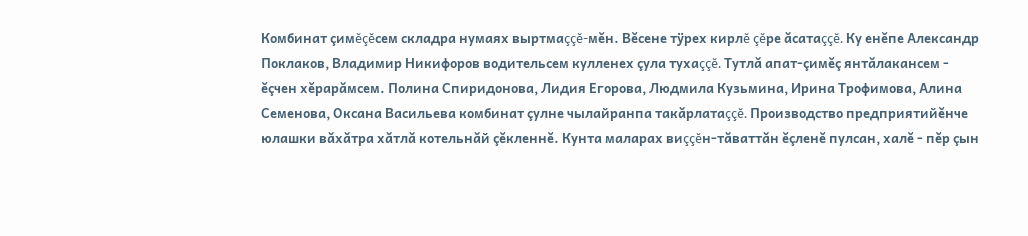Комбинат çимĕçĕсем складра нумаях выртмаççĕ-мĕн. Вĕсене тÿрех кирлĕ çĕре ăсатаççĕ. Ку енĕпе Александр Поклаков, Владимир Никифоров водительсем кулленех çула тухаççĕ. Тутлă апат-çимĕç янтăлакансем - ĕçчен хĕрарăмсем. Полина Спиридонова, Лидия Егорова, Людмила Кузьмина, Ирина Трофимова, Алина Семенова, Оксана Васильева комбинат çулне чылайранпа такăрлатаççĕ. Производство предприятийĕнче юлашки вăхăтра хăтлă котельнăй çĕкленнĕ. Кунта маларах виççĕн-тăваттăн ĕçленĕ пулсан, халĕ - пĕр çын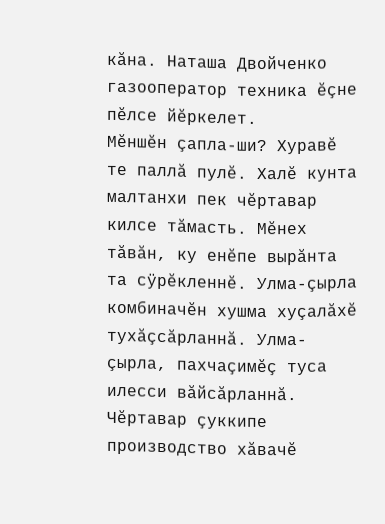кăна. Наташа Двойченко газооператор техника ĕçне пĕлсе йĕркелет.
Мĕншĕн çапла-ши? Хуравĕ те паллă пулĕ. Халĕ кунта малтанхи пек чĕртавар килсе тăмасть. Мĕнех тăвăн, ку енĕпе вырăнта та сÿрĕкленнĕ. Улма-çырла комбиначĕн хушма хуçалăхĕ тухăçсăрланнă. Улма-çырла, пахчаçимĕç туса илесси вăйсăрланнă. Чĕртавар çуккипе производство хăвачĕ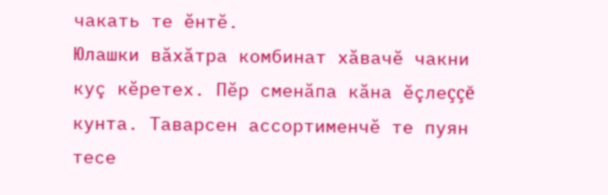чакать те ĕнтĕ.
Юлашки вăхăтра комбинат хăвачĕ чакни куç кĕретех. Пĕр сменăпа кăна ĕçлеççĕ кунта. Таварсен ассортименчĕ те пуян тесе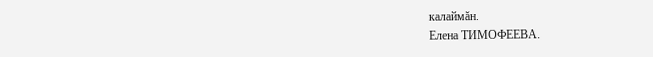калаймăн.
Елена ТИМОФЕЕВА.